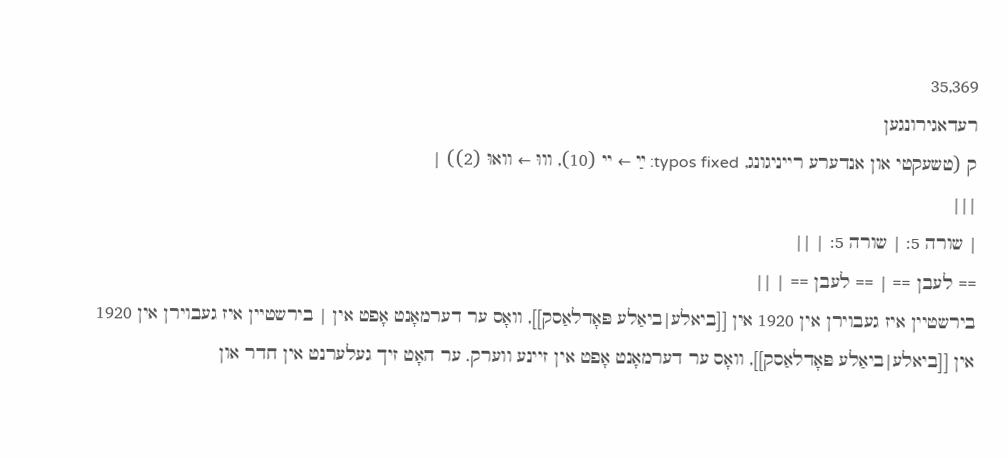35,369
רעדאגירונגען
ק (טשעקטי און אנדערע רייניגונג, typos fixed: ײַ ← יי (10), וווּ ← וואוּ (2)) |
|||
| שורה 5: | שורה 5: | ||
== לעבן == | == לעבן == | ||
בירשטיין איז געבוירן אין 1920 אין [[ביאלע|ביאַלע פּאָדלאַסק]], וואָס ער דערמאָנט אָפט אין | בירשטיין איז געבוירן אין 1920 אין [[ביאלע|ביאַלע פּאָדלאַסק]], וואָס ער דערמאָנט אָפט אין זיינע ווערק. ער האָט זיך געלערנט אין חדר און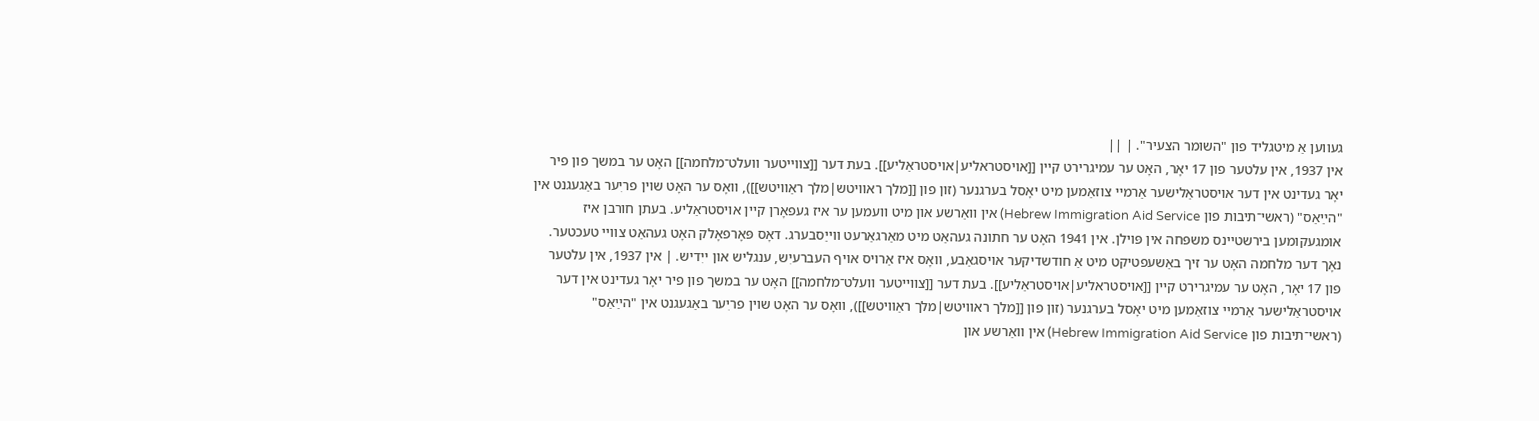געווען אַ מיטגליד פון "השומר הצעיר". | ||
אין 1937, אין עלטער פון 17 יאָר, האָט ער עמיגרירט קיין [[אויסטראליע|אויסטראַליע]]. בעת דער [[צווייטער וועלט־מלחמה]] האָט ער במשך פון פיר יאָר געדינט אין דער אויסטראַלישער אַרמיי צוזאַמען מיט יאָסל בערגנער (זון פון [[מלך ראוויטש|מלך ראַוויטש]]), וואָס ער האָט שוין פריִער באַגעגנט אין "הײַאַס" (ראשי־תיבות פון Hebrew Immigration Aid Service) אין וואַרשע און מיט וועמען ער איז געפאָרן קיין אויסטראַליע. בעתן חורבן איז אומגעקומען בירשטיינס משפּחה אין פּוילן. אין 1941 האָט ער חתונה געהאַט מיט מאַרגאַרעט ווייַסבערג. דאָס פּאָרפאָלק האָט געהאַט צוויי טעכטער. נאָך דער מלחמה האָט ער זיך באַשעפטיקט מיט אַ חודשדיקער אויסגאַבע, וואָס איז אַרויס אויף העברעיִש, ענגליש און ייִדיש. | אין 1937, אין עלטער פון 17 יאָר, האָט ער עמיגרירט קיין [[אויסטראליע|אויסטראַליע]]. בעת דער [[צווייטער וועלט־מלחמה]] האָט ער במשך פון פיר יאָר געדינט אין דער אויסטראַלישער אַרמיי צוזאַמען מיט יאָסל בערגנער (זון פון [[מלך ראוויטש|מלך ראַוויטש]]), וואָס ער האָט שוין פריִער באַגעגנט אין "הײַאַס" (ראשי־תיבות פון Hebrew Immigration Aid Service) אין וואַרשע און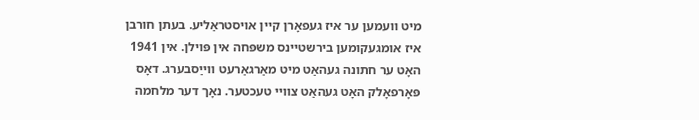מיט וועמען ער איז געפאָרן קיין אויסטראַליע. בעתן חורבן איז אומגעקומען בירשטיינס משפּחה אין פּוילן. אין 1941 האָט ער חתונה געהאַט מיט מאַרגאַרעט ווייַסבערג. דאָס פּאָרפאָלק האָט געהאַט צוויי טעכטער. נאָך דער מלחמה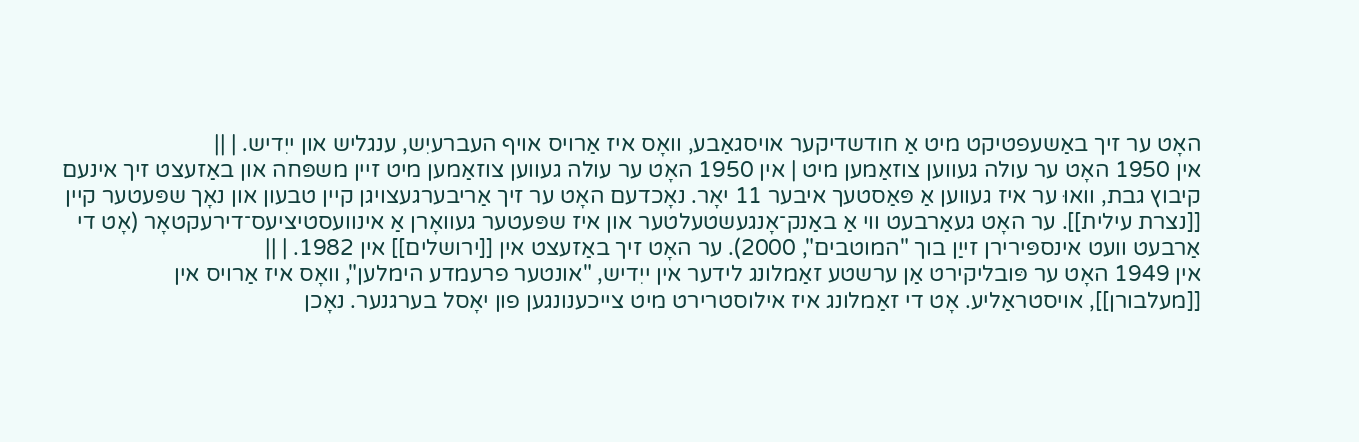האָט ער זיך באַשעפטיקט מיט אַ חודשדיקער אויסגאַבע, וואָס איז אַרויס אויף העברעיִש, ענגליש און ייִדיש. | ||
אין 1950 האָט ער עולה געווען צוזאַמען מיט | אין 1950 האָט ער עולה געווען צוזאַמען מיט זיין משפּחה און באַזעצט זיך אינעם קיבוץ גבת, וואוּ ער איז געווען אַ פּאַסטעך איבער 11 יאָר. נאָכדעם האָט ער זיך אַריבערגעצויגן קיין טבעון און נאָך שפּעטער קיין [[נצרת עילית]]. ער האָט געאַרבעט ווי אַ באַנק־אָנגעשטעלטער און איז שפּעטער געוואָרן אַ אינוועסטיציעס־דירעקטאָר (אָט די אַרבעט וועט אינספּירירן זייַן בוך "המוטבים", 2000). ער האָט זיך באַזעצט אין [[ירושלים]] אין 1982. | ||
אין 1949 האָט ער פּובליקירט אַן ערשטע זאַמלונג לידער אין ייִדיש, "אונטער פרעמדע הימלען", וואָס איז אַרויס אין [[מעלבורן]], אויסטראַליע. אָט די זאַמלונג איז אילוסטרירט מיט צייכענונגען פון יאָסל בערגנער. נאָכן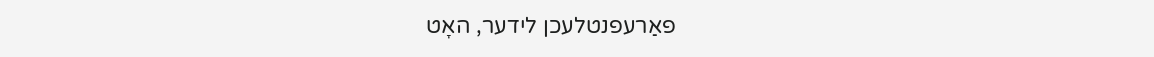פאַרעפנטלעכן לידער, האָט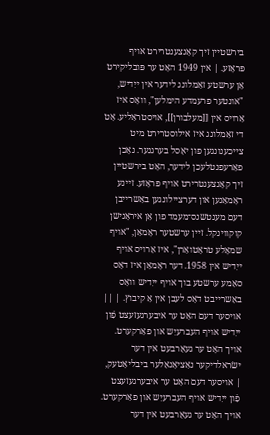בירשטיין זיך קאָנצענטרירט אויף פּראָזע. | אין 1949 האָט ער פּובליקירט אַן ערשטע זאַמלונג לידער אין ייִדיש, "אונטער פרעמדע הימלען", וואָס איז אַרויס אין [[מעלבורן]], אויסטראַליע. אָט די זאַמלונג איז אילוסטרירט מיט צייכענונגען פון יאָסל בערגנער. נאָכן פאַרעפנטלעכן לידער, האָט בירשטיין זיך קאָנצענטרירט אויף פּראָזע. זיינע ראָמאַנען און דערציילונגען באַשרייבן דעם מענטשנס־מעמד פון אַן איראָנישן קוקווינקל. זיין ערשטער ראָמאַן, "אויף שמאָלע טראָטואַרן", איז אַרויס אויף ייִדיש אין 1958. דער ראָמאַן איז דאָס סאַמע ערשטע בוך אויף ייִדיש וואָס באַשרייבט דאָס לעבן אין אַ קיבוץ. | ||
אויסער דעם האָט ער איבערגעזעצט פִֿון ייִדיש אויף העברעיִש און פאַרקערט. אויך האָט ער געאַרבעט אין דער ישׂראלדיקער נאַציאָנאַלער ביבליאָטעק, | אויסער דעם האָט ער איבערגעזעצט פִֿון ייִדיש אויף העברעיִש און פאַרקערט. אויך האָט ער געאַרבעט אין דער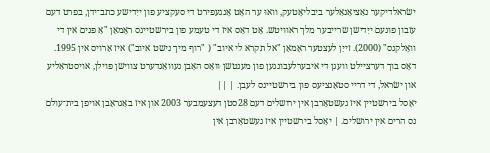ישׂראלדיקער נאַציאָנאַלער ביבליאָטעק, וואוּ ער האָט אָנגעפירט די סעקציע פון ייִדישע כתב־ידן, בפרט דעם עזבון פונעם ייִדישן שרייבער מלך ראוויטש. אָט דאָס איז די טעמע פון בירשטיינס ראָמאַן "אַ פּנים אין די וואָלקנס" (2000). זייַן לעצטער ראָמאַן "אל תקרא לי איוב" ( "רוף מיך נישט איוב") איז אַרויס אין 1995. דאָס בוך דערציילט וועגן די איבערלעבונגען פון מענטשן וואָס האָבן געוואַנדערט צווישן פּוילן, אויסטראַליע און ישׂראל, די דריי סטאַנציעס פון בירשטיינס לעבן. | ||
יאָסל בירשטיין איז געשטאָרבן אין ירושלים דעם 28סטן דעצעמבער 2003 און איז באַגראָבן אויפן בית־עולם נס הרים אין ירושלים. | יאָסל בירשטיין איז געשטאָרבן אין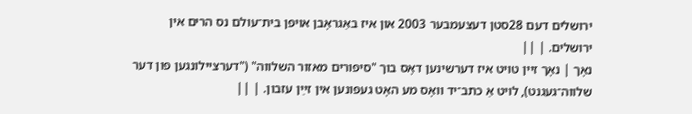ירושלים דעם 28סטן דעצעמבער 2003 און איז באַגראָבן אויפן בית־עולם נס הרים אין ירושלים. | ||
נאָך | נאָך זיין טויט איז דערשינען דאָס בוך "סיפורים מאזור השלווה" ("דערציילונגען פון דער שלווה־געגנט), לויט אַ כתב־יד וואָס מע האָט געפונען אין זײַן עזבון. | ||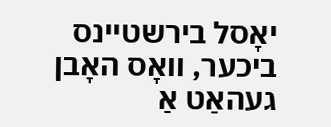יאָסל בירשטיינס ביכער, וואָס האָבן געהאַט אַ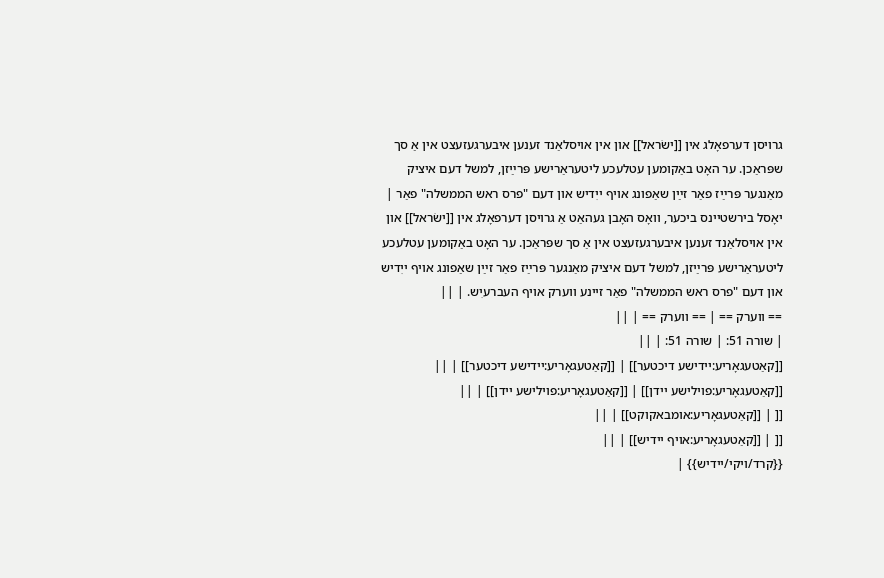גרויסן דערפאָלג אין [[ישׂראל]] און אין אויסלאַנד זענען איבערגעזעצט אין אַ סך שפּראַכן. ער האָט באַקומען עטלעכע ליטעראַרישע פּרײַזן, למשל דעם איציק מאַנגער פּרײַז פאַר זײַן שאַפונג אויף ייִדיש און דעם "פרס ראש הממשלה" פאַר | יאָסל בירשטיינס ביכער, וואָס האָבן געהאַט אַ גרויסן דערפאָלג אין [[ישׂראל]] און אין אויסלאַנד זענען איבערגעזעצט אין אַ סך שפּראַכן. ער האָט באַקומען עטלעכע ליטעראַרישע פּרײַזן, למשל דעם איציק מאַנגער פּרײַז פאַר זײַן שאַפונג אויף ייִדיש און דעם "פרס ראש הממשלה" פאַר זיינע ווערק אויף העברעיִש. | ||
== ווערק == | == ווערק == | ||
| שורה 51: | שורה 51: | ||
[[קאַטעגאָריע:יידישע דיכטער]] | [[קאַטעגאָריע:יידישע דיכטער]] | ||
[[קאַטעגאָריע:פוילישע יידן]] | [[קאַטעגאָריע:פוילישע יידן]] | ||
[[ | [[קאַטעגאָריע:אומבאקוקט]] | ||
[[ | [[קאַטעגאָריע:אויף יידיש]] | ||
{{קרד/ויקי/יידיש}} |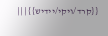{{קרד/ויקי/יידיש}} | ||